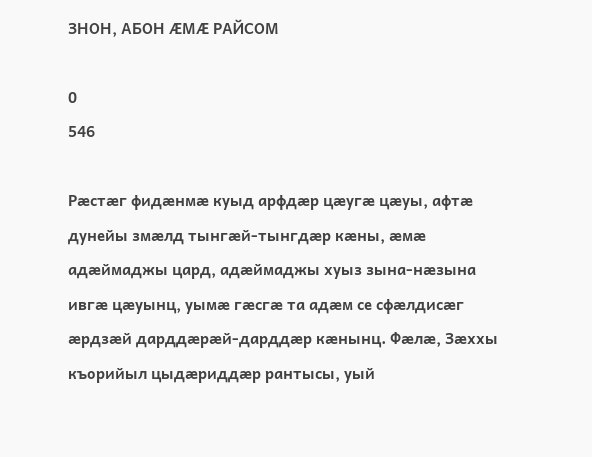ЗНОН, АБОН ÆМÆ РАЙСОМ

0
546

Рæстæг фидæнмæ куыд арфдæр цæугæ цæуы, афтæ дунейы змæлд тынгæй-тынгдæр кæны, æмæ адæймаджы цард, адæймаджы хуыз зына-нæзына ивгæ цæуынц, уымæ гæсгæ та адæм се сфæлдисæг æрдзæй дарддæрæй-дарддæр кæнынц. Фæлæ, Зæххы къорийыл цыдæриддæр рантысы, уый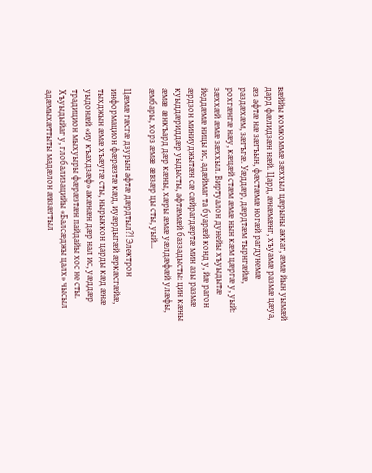вæййы комкоммæ зæххыл цæрыны аккаг, æмæ йын уымæй дард фæлидзæн нæй. Цард, æнæмæнг, хъуамæ размæ цæуа, æз афтæ нæ зæгъын, фæстæмæ ногæй рагдунемæ раздæхæм, зæгъгæ. Уæддæр, дæрдтæм тырнгæйæ, рохгæнгæ нæу, кæцæй стæм æмæ нын кæм цæргæ у, уый: зæххæй æмæ зæххыл. Виртуалон дунейы хъуыдытæ йеддæмæ ницы ис, адæймаг та буарæй конд у, йæ рагон æрдзон миниуджытæн сæ сæйрагдæртæ мин азы размæ куыддæриддæр уыдысты, афтæмæй баззадысты: цин кæны æмæ æнкъард дæр кæны, хæры æмæ уæлдæфæй улæфы, æмбары, хорз æмæ æвзæр цы сты, уый…

Цæмæ гæсгæ дзурын афтæ дæрдтыл?! Электрон информацион фæрæзтæ кæд, иуæрдыгæй æркæсгæйæ, тыхджын æмæ хъæугæ сты, нырыккон царды кæд æнæ уыдонæй «иу къахдзæф» акæнæн дæр нал ис, уæддæр традицион мыхуыры фæрæзтæн пайдайы хос не сты. Хъуыдыйаг у, глобализацийы «Балсæджы цалх» чысыл адæмыхæттыты мадæлон æвзæгтыл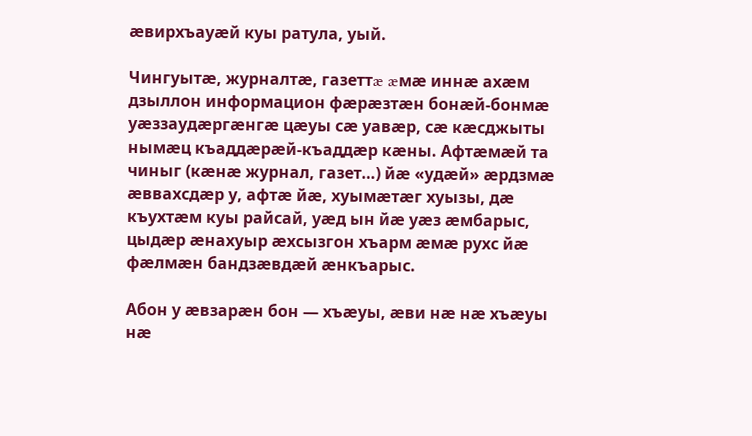æвирхъауæй куы ратула, уый.

Чингуытæ, журналтæ, газеттæ æмæ иннæ ахæм дзыллон информацион фæрæзтæн бонæй-бонмæ уæззаудæргæнгæ цæуы сæ уавæр, сæ кæсджыты нымæц къаддæрæй-къаддæр кæны. Афтæмæй та чиныг (кæнæ журнал, газет…) йæ «удæй» æрдзмæ æввахсдæр у, афтæ йæ, хуымæтæг хуызы, дæ къухтæм куы райсай, уæд ын йæ уæз æмбарыс, цыдæр æнахуыр æхсызгон хъарм æмæ рухс йæ фæлмæн бандзæвдæй æнкъарыс.

Абон у æвзарæн бон — хъæуы, æви нæ нæ хъæуы нæ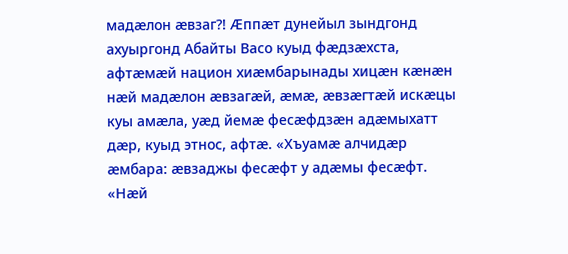мадæлон æвзаг?! Æппæт дунейыл зындгонд ахуыргонд Абайты Васо куыд фæдзæхста, афтæмæй национ хиæмбарынады хицæн кæнæн нæй мадæлон æвзагæй, æмæ, æвзæгтæй искæцы куы амæла, уæд йемæ фесæфдзæн адæмыхатт дæр, куыд этнос, афтæ. «Хъуамæ алчидæр æмбара: æвзаджы фесæфт у адæмы фесæфт. «Нæй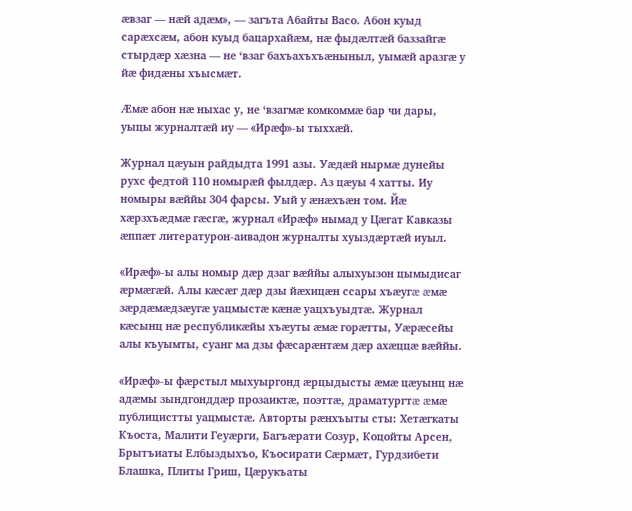æвзаг — нæй адæм», — загъта Абайты Васо. Абон куыд сарæхсæм, абон куыд бацархайæм, нæ фыдæлтæй баззайгæ стырдæр хæзна — не ‘взаг бахъахъхъæныныл, уымæй аразгæ у йæ фидæны хъысмæт.

Æмæ абон нæ ныхас у, не ‘взагмæ комкоммæ бар чи дары, уыцы журналтæй иу — «Ирæф»-ы тыххæй.

Журнал цæуын райдыдта 1991 азы. Уæдæй нырмæ дунейы рухс федтой 110 номырæй фылдæр. Аз цæуы 4 хатты. Иу номыры вæййы 304 фарсы. Уый у æнæхъæн том. Йæ хæрзхъæдмæ гæсгæ, журнал «Ирæф» нымад у Цæгат Кавказы æппæт литературон-аивадон журналты хуыздæртæй иуыл.

«Ирæф»-ы алы номыр дæр дзаг вæййы алыхуызон цымыдисаг æрмæгæй. Алы кæсæг дæр дзы йæхицæн ссары хъæугæ æмæ зæрдæмæдзæугæ уацмыстæ кæнæ уацхъуыдтæ. Журнал кæсынц нæ республикæйы хъæуты æмæ горæтты, Уæрæсейы алы къуымты, суанг ма дзы фæсарæнтæм дæр ахæццæ вæййы.

«Ирæф»-ы фæрстыл мыхуыргонд æрцыдысты æмæ цæуынц нæ адæмы зындгонддæр прозаиктæ, поэттæ, драматургтæ æмæ публицистты уацмыстæ. Авторты рæнхъыты сты: Хетæгкаты Къоста, Малити Геуæрги, Багъæрати Созур, Коцойты Арсен, Брытъиаты Елбыздыхъо, Къосирати Сæрмæт, Гурдзибети Блашка, Плиты Гриш, Цæрукъаты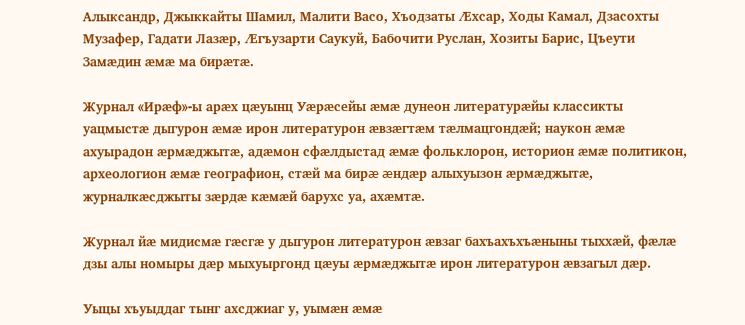Алыксандр, Джыккайты Шамил, Малити Васо, Хъодзаты Æхсар, Ходы Камал, Дзасохты Музафер, Гадати Лазæр, Æгъузарти Саукуй, Бабочити Руслан, Хозиты Барис, Цъеути Замæдин æмæ ма бирæтæ.

Журнал «Ирæф»-ы арæх цæуынц Уæрæсейы æмæ дунеон литературæйы классикты уацмыстæ дыгурон æмæ ирон литературон æвзæгтæм тæлмацгондæй; наукон æмæ ахуырадон æрмæджытæ, адæмон сфæлдыстад æмæ фольклорон, историон æмæ политикон, археологион æмæ географион, стæй ма бирæ æндæр алыхуызон æрмæджытæ, журналкæсджыты зæрдæ кæмæй барухс уа, ахæмтæ.

Журнал йæ мидисмæ гæсгæ у дыгурон литературон æвзаг бахъахъхъæныны тыххæй, фæлæ дзы алы номыры дæр мыхуыргонд цæуы æрмæджытæ ирон литературон æвзагыл дæр.

Уыцы хъуыддаг тынг ахсджиаг у, уымæн æмæ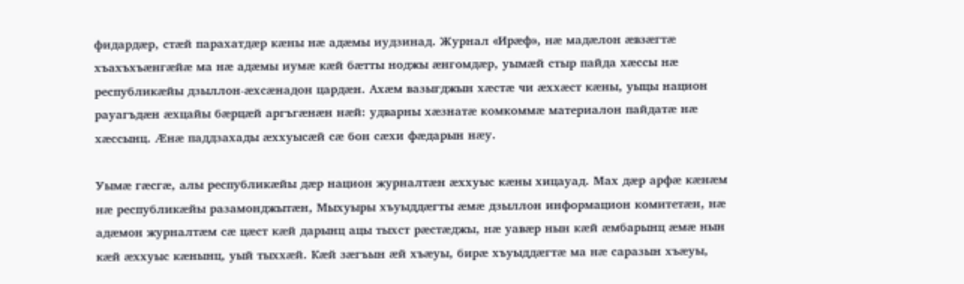фидардæр, стæй парахатдæр кæны нæ адæмы иудзинад. Журнал «Ирæф», нæ мадæлон æвзæгтæ хъахъхъæнгæйæ ма нæ адæмы иумæ кæй бæтты ноджы æнгомдæр, уымæй стыр пайда хæссы нæ республикæйы дзыллон-æхсæнадон цардæн. Ахæм вазыгджын хæстæ чи æххæст кæны, уыцы национ рауагъдæн æхцайы бæрцæй аргъгæнæн нæй: удварны хæзнатæ комкоммæ материалон пайдатæ нæ хæссынц. Æнæ паддзахады æххуысæй сæ бон сæхи фæдарын нæу.

Уымæ гæсгæ, алы республикæйы дæр национ журналтæн æххуыс кæны хицауад. Мах дæр арфæ кæнæм нæ республикæйы разамонджытæн, Мыхуыры хъуыддæгты æмæ дзыллон информацион комитетæн, нæ адæмон журналтæм сæ цæст кæй дарынц ацы тыхст рæстæджы, нæ уавæр нын кæй æмбарынц æмæ нын кæй æххуыс кæнынц, уый тыххæй. Кæй зæгъын æй хъæуы, бирæ хъуыддæгтæ ма нæ саразын хъæуы,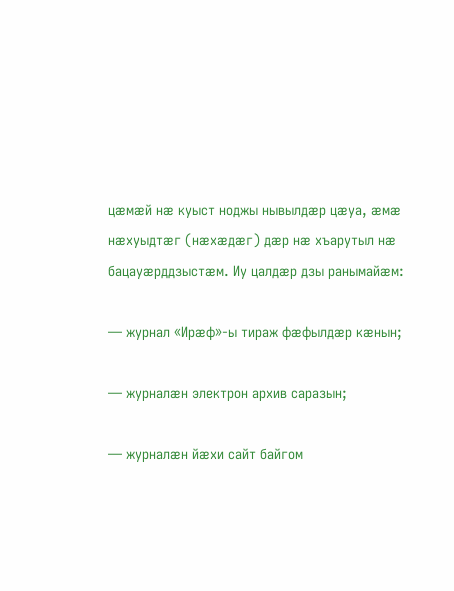цæмæй нæ куыст ноджы нывылдæр цæуа, æмæ нæхуыдтæг (нæхæдæг) дæр нæ хъарутыл нæ бацауæрддзыстæм. Иу цалдæр дзы ранымайæм:

— журнал «Ирæф»-ы тираж фæфылдæр кæнын;

— журналæн электрон архив саразын;

— журналæн йæхи сайт байгом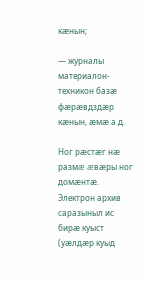кæнын;

— журналы материалон-техникон базæ фæрæвдздæр кæнын, æмæ а.д.

Ног рæстæг нæ размæ æвæры ног домæнтæ. Электрон архив саразыныл ис бирæ куыст (уæлдæр куыд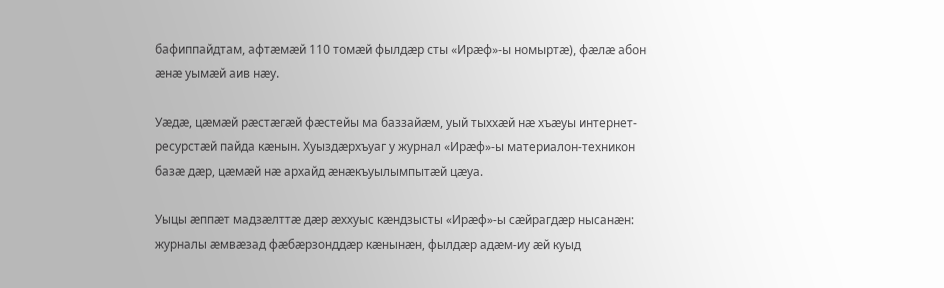бафиппайдтам, афтæмæй 110 томæй фылдæр сты «Ирæф»-ы номыртæ), фæлæ абон æнæ уымæй аив нæу.

Уæдæ, цæмæй рæстæгæй фæстейы ма баззайæм, уый тыххæй нæ хъæуы интернет-ресурстæй пайда кæнын. Хуыздæрхъуаг у журнал «Ирæф»-ы материалон-техникон базæ дæр, цæмæй нæ архайд æнæкъуылымпытæй цæуа.

Уыцы æппæт мадзæлттæ дæр æххуыс кæндзысты «Ирæф»-ы сæйрагдæр нысанæн: журналы æмвæзад фæбæрзонддæр кæнынæн, фылдæр адæм-иу æй куыд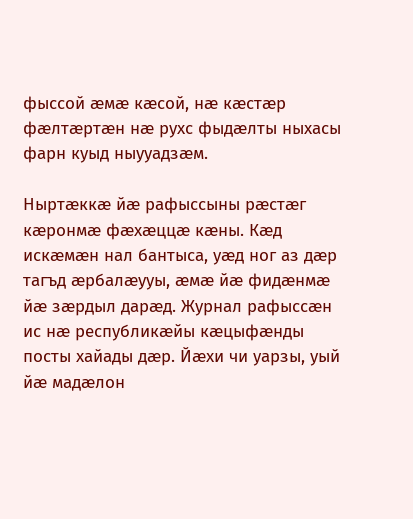фыссой æмæ кæсой, нæ кæстæр фæлтæртæн нæ рухс фыдæлты ныхасы фарн куыд ныууадзæм.

Ныртæккæ йæ рафыссыны рæстæг кæронмæ фæхæццæ кæны. Кæд искæмæн нал бантыса, уæд ног аз дæр тагъд æрбалæууы, æмæ йæ фидæнмæ йæ зæрдыл дарæд. Журнал рафыссæн ис нæ республикæйы кæцыфæнды посты хайады дæр. Йæхи чи уарзы, уый йæ мадæлон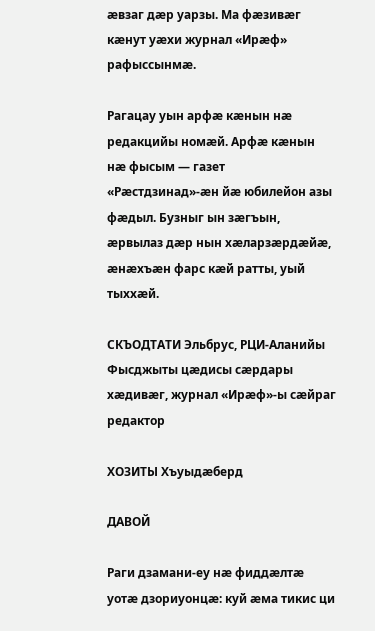æвзаг дæр уарзы. Ма фæзивæг кæнут уæхи журнал «Ирæф» рафыссынмæ.

Рагацау уын арфæ кæнын нæ редакцийы номæй. Арфæ кæнын нæ фысым — газет «Рæстдзинад»-æн йæ юбилейон азы фæдыл. Бузныг ын зæгъын, æрвылаз дæр нын хæларзæрдæйæ, æнæхъæн фарс кæй ратты, уый тыххæй.

СКЪОДТАТИ Эльбрус, РЦИ-Аланийы Фысджыты цæдисы сæрдары хæдивæг, журнал «Ирæф»-ы сæйраг редактор

ХОЗИТЫ Хъуыдæберд

ДАВОЙ

Раги дзамани-еу нæ фиддæлтæ уотæ дзориуонцæ: куй æма тикис ци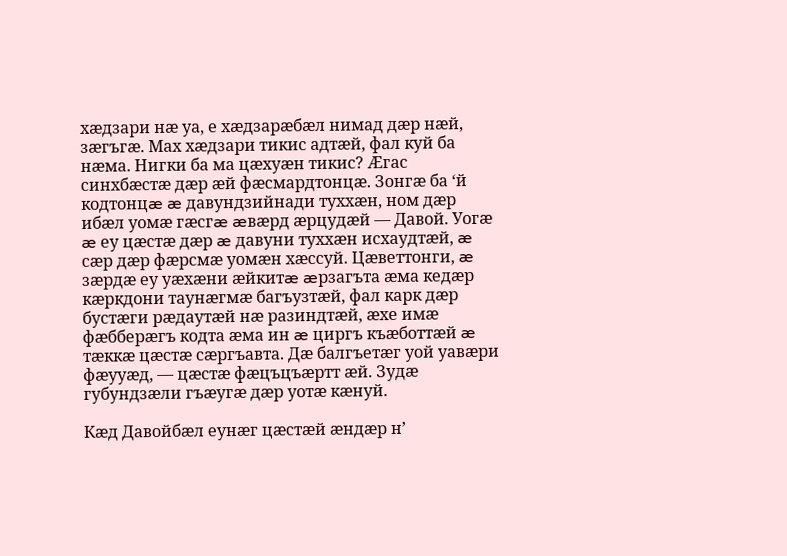хæдзари нæ уа, е хæдзарæбæл нимад дæр нæй, зæгъгæ. Мах хæдзари тикис адтæй, фал куй ба нæма. Нигки ба ма цæхуæн тикис? Æгас синхбæстæ дæр æй фæсмардтонцæ. Зонгæ ба ‘й кодтонцæ æ давундзийнади туххæн, ном дæр ибæл уомæ гæсгæ æвæрд æрцудæй — Давой. Уогæ æ еу цæстæ дæр æ давуни туххæн исхаудтæй, æ сæр дæр фæрсмæ уомæн хæссуй. Цæветтонги, æ зæрдæ еу уæхæни æйкитæ æрзагъта æма кедæр кæркдони таунæгмæ багъузтæй, фал карк дæр бустæги рæдаутæй нæ разиндтæй, æхе имæ фæбберæгъ кодта æма ин æ циргъ къæботтæй æ тæккæ цæстæ сæргъавта. Дæ балгъетæг уой уавæри фæууæд, — цæстæ фæцъцъæртт æй. Зудæ губундзæли гъæугæ дæр уотæ кæнуй.

Кæд Давойбæл еунæг цæстæй æндæр н’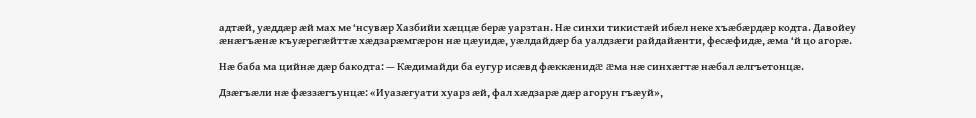адтæй, уæддæр æй мах ме ‘нсувæр Хазбийи хæццæ берæ уарзтан. Нæ синхи тикистæй ибæл неке хъæбæрдæр кодта. Давойеу æнæгъæнæ къуæрегæйттæ хæдзарæмгæрон нæ цæуидæ, уæлдайдæр ба уалдзæги райдайæнти, фесæфидæ, æма ‘й цо агорæ.

Нæ баба ма цийнæ дæр бакодта: — Кæдимайди ба еугур исæвд фæккæнидæ æма нæ синхæгтæ нæбал æлгъетонцæ.

Дзæгъæли нæ фæззæгъунцæ: «Иуазæгуати хуарз æй, фал хæдзарæ дæр агорун гъæуй»,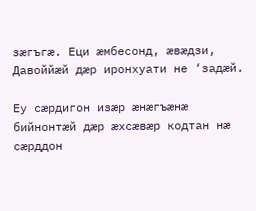зæгъгæ. Еци æмбесонд, æвæдзи, Давоййæй дæр иронхуати не ‘задæй.

Еу сæрдигон изæр æнæгъæнæ бийнонтæй дæр æхсæвæр кодтан нæ сæрддон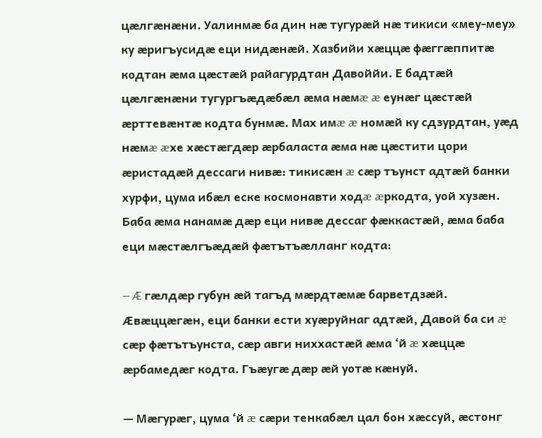цæлгæнæни. Уалинмæ ба дин нæ тугурæй нæ тикиси «меу-меу» ку æригъусидæ еци нидæнæй. Хазбийи хæццæ фæггæппитæ кодтан æма цæстæй райагурдтан Давоййи. Е бадтæй цæлгæнæни тугургъæдæбæл æма нæмæ æ еунæг цæстæй æрттевæнтæ кодта бунмæ. Мах имæ æ номæй ку сдзурдтан, уæд нæмæ æхе хæстæгдæр æрбаласта æма нæ цæстити цори æристадæй дессаги нивæ: тикисæн æ сæр тъунст адтæй банки хурфи, цума ибæл еске космонавти ходæ æркодта, уой хузæн. Баба æма нанамæ дæр еци нивæ дессаг фæккастæй, æма баба еци мæстæлгъæдæй фæтътъæлланг кодта:

— Æ гæлдæр губун æй тагъд мæрдтæмæ барветдзæй. Æвæццæгæн, еци банки ести хуæруйнаг адтæй, Давой ба си æ сæр фæтътъунста, сæр авги ниххастæй æма ‘й æ хæццæ æрбамедæг кодта. Гъæугæ дæр æй уотæ кæнуй.

— Мæгурæг, цума ‘й æ сæри тенкабæл цал бон хæссуй, æстонг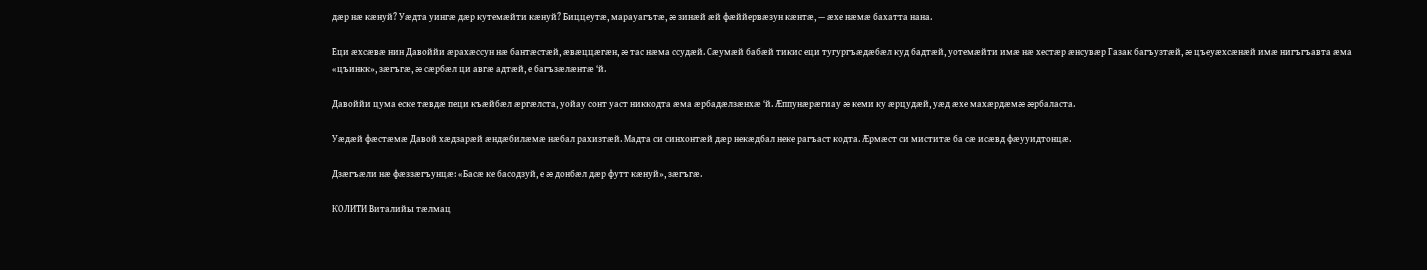дæр нæ кæнуй? Уæдта уингæ дæр кутемæйти кæнуй? Биццеутæ, марауагътæ, æ зинæй æй фæййервæзун кæнтæ, — æхе нæмæ бахатта нана.

Еци æхсæвæ нин Давоййи æрахæссун нæ бантæстæй, æвæццæгæн, æ тас нæма ссудæй. Сæумæй бабæй тикис еци тугургъæдæбæл куд бадтæй, уотемæйти имæ нæ хестæр æнсувæр Газак багъузтæй, æ цъеуæхсæнæй имæ нигъгъавта æма «цъинкк», зæгъгæ, æ сæрбæл ци авгæ адтæй, е багъзæлæнтæ ‘й.

Давоййи цума еске тæвдæ пеци къæйбæл æргæлста, уойау сонт уаст никкодта æма æрбадæлзæнхæ ‘й. Æппунæрæгиау æ кеми ку æрцудæй, уæд æхе махæрдæмæ æрбаласта.

Уæдæй фæстæмæ Давой хæдзарæй æндæбилæмæ нæбал рахизтæй. Мадта си синхонтæй дæр некæдбал неке рагъаст кодта. Æрмæст си миститæ ба сæ исæвд фæууидтонцæ.

Дзæгъæли нæ фæззæгъунцæ: «Басæ ке басодзуй, е æ донбæл дæр футт кæнуй», зæгъгæ.

КОЛИТИ Виталийы тæлмац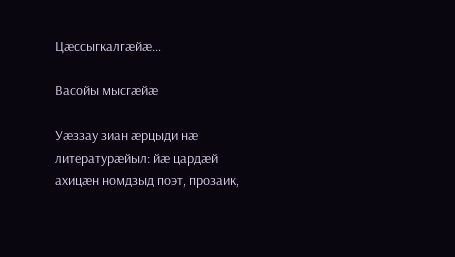Цæссыгкалгæйæ…

Васойы мысгæйæ

Уæззау зиан æрцыди нæ литературæйыл: йæ цардæй ахицæн номдзыд поэт, прозаик,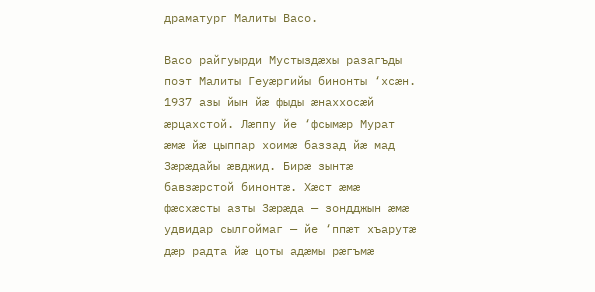драматург Малиты Васо.

Васо райгуырди Мустыздæхы разагъды поэт Малиты Геуæргийы бинонты ‘хсæн. 1937 азы йын йæ фыды æнаххосæй æрцахстой. Лæппу йе ‘фсымæр Мурат æмæ йæ цыппар хоимæ баззад йæ мад Зæрæдайы æвджид. Бирæ зынтæ бавзæрстой бинонтæ. Хæст æмæ фæсхæсты азты Зæрæда — зондджын æмæ удвидар сылгоймаг — йе ‘ппæт хъарутæ дæр радта йæ цоты адæмы рæгъмæ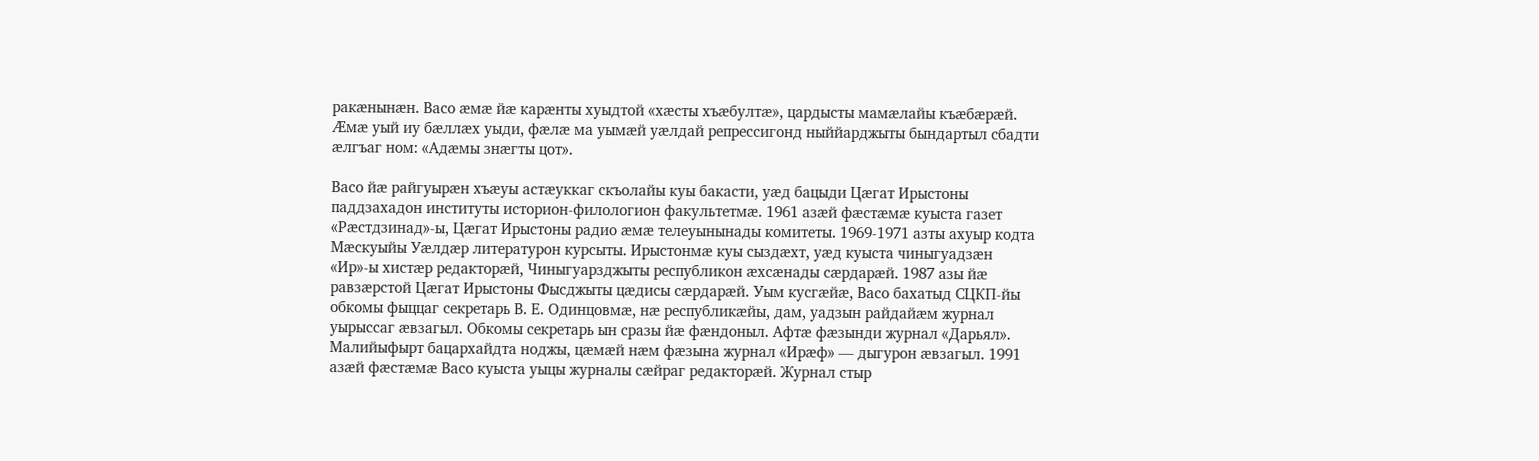ракæнынæн. Васо æмæ йæ карæнты хуыдтой «хæсты хъæбултæ», цардысты мамæлайы къæбæрæй. Æмæ уый иу бæллæх уыди, фæлæ ма уымæй уæлдай репрессигонд ныййарджыты бындартыл сбадти æлгъаг ном: «Адæмы знæгты цот».

Васо йæ райгуырæн хъæуы астæуккаг скъолайы куы бакасти, уæд бацыди Цæгат Ирыстоны паддзахадон институты историон-филологион факультетмæ. 1961 азæй фæстæмæ куыста газет «Рæстдзинад»-ы, Цæгат Ирыстоны радио æмæ телеуынынады комитеты. 1969-1971 азты ахуыр кодта Мæскуыйы Уæлдæр литературон курсыты. Ирыстонмæ куы сыздæхт, уæд куыста чиныгуадзæн «Ир»-ы хистæр редакторæй, Чиныгуарзджыты республикон æхсæнады сæрдарæй. 1987 азы йæ равзæрстой Цæгат Ирыстоны Фысджыты цæдисы сæрдарæй. Уым кусгæйæ, Васо бахатыд СЦКП-йы обкомы фыццаг секретарь В. Е. Одинцовмæ, нæ республикæйы, дам, уадзын райдайæм журнал уырыссаг æвзагыл. Обкомы секретарь ын сразы йæ фæндоныл. Афтæ фæзынди журнал «Дарьял». Малийыфырт бацархайдта ноджы, цæмæй нæм фæзына журнал «Ирæф» — дыгурон æвзагыл. 1991 азæй фæстæмæ Васо куыста уыцы журналы сæйраг редакторæй. Журнал стыр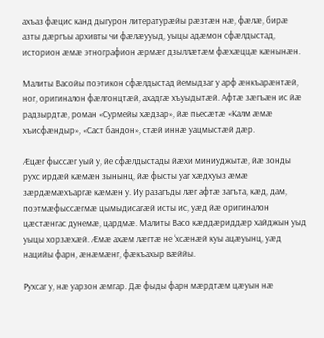ахъаз фæцис канд дыгурон литературæйы рæзтæн нæ, фæлæ, бирæ азты дæргъы архивты чи фæлæууыд, уыцы адæмон сфæлдыстад, историон æмæ этнографион æрмæг дзыллæтæм фæхæццæ кæнынæн.

Малиты Васойы поэтикон сфæлдыстад йемыдзаг у арф æнкъарæнтæй, ног, оригиналон фæлгонцтæй, ахадгæ хъуыдытæй. Афтæ зæгъæн ис йæ радзырдтæ, роман «Сурмейы хæдзар», йæ пьесæтæ «Калм æмæ хъисфæндыр», «Саст бандон», стæй иннæ уацмыстæй дæр.

Æцæг фыссæг уый у, йе сфæлдыстады йæхи миниуджытæ, йæ зонды рухс ирдæй кæмæн зынынц, йæ фысты уаг хæдхуыз æмæ зæрдæмæхъаргæ кæмæн у. Иу разагъды лæг афтæ загъта, кæд, дам, поэтмæфыссæгмæ цымыдисагæй исты ис, уæд йæ оригиналон цæстæнгас дунемæ, цардмæ. Малиты Васо кæддæриддæр хайджын уыд уыцы хорзæхæй. Æмæ ахæм лæгтæ не ‘хсæнæй куы ацæуынц, уæд нацийы фарн, æнæмæнг, фæкъахыр вæййы.

Рухсаг у, нæ уарзон æмгар. Дæ фыды фарн мæрдтæм цæуын нæ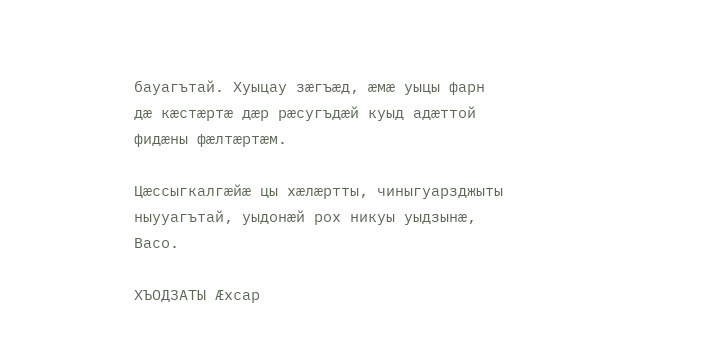бауагътай. Хуыцау зæгъæд, æмæ уыцы фарн дæ кæстæртæ дæр рæсугъдæй куыд адæттой фидæны фæлтæртæм.

Цæссыгкалгæйæ цы хæлæртты, чиныгуарзджыты ныууагътай, уыдонæй рох никуы уыдзынæ, Васо.

ХЪОДЗАТЫ Æхсар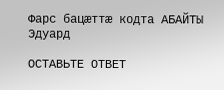Фарс бацæттæ кодта АБАЙТЫ Эдуард

ОСТАВЬТЕ ОТВЕТ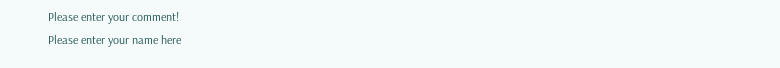Please enter your comment!
Please enter your name here